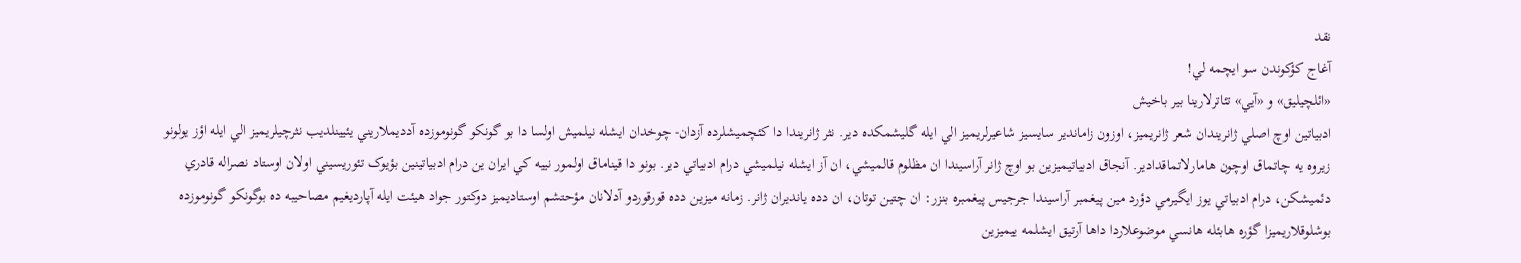نقد
آغاج کؤکوندن سو ايچمه لي!
«ائلچيليق» و «آيي» تئاترلارينا بير باخيش
ادبياتين اوچ اصلي ژانريندان شعر ژانريميز، اوزون زاماندير سايسيز شاعيرلريميز الي ايله گليشمکده دير. نثر ژانريندا دا کئچميشلرده آزدان- چوخدان ايشله نيلميش اولسا دا بو گونکو گونوموزده آدديملاريني يئيينلديب نثرچيلريميز الي ايله اؤز يولونو زيروه يه چاتماق اوچون هامارلاتماقدادير. آنجاق ادبياتيميزين بو اوچ ژانر آراسيندا ان مظلوم قالميشي، ان آز ايشله نيلميشي درام ادبياتي دير. بونو دا قيناماق اولمور نييه کي ايران ين درام ادبياتينين بؤيوک تئوريسيني اولان اوستاد نصراله قادري دئميشکن، درام ادبياتي يوز ايگيرمي دؤرد مين پيغمبر آراسيندا جرجيس پيغمبره بنزر: ان چتين توتان، ان دده يانديران ژانر. زمانه ميزين دده قورقوردو آدلانان مؤحتشم اوستاديميز دوکتور جواد هيئت ايله آپارديغيم مصاحيبه ده بوگونکو گونوموزده بوشلوقلاريميزا گؤره هابئله هانسي موضوعلاردا داها آرتيق ايشلمه ييميزين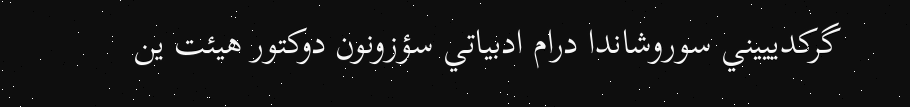گرکديييني سوروشاندا درام ادبياتي سؤزونون دوکتور هيئت ين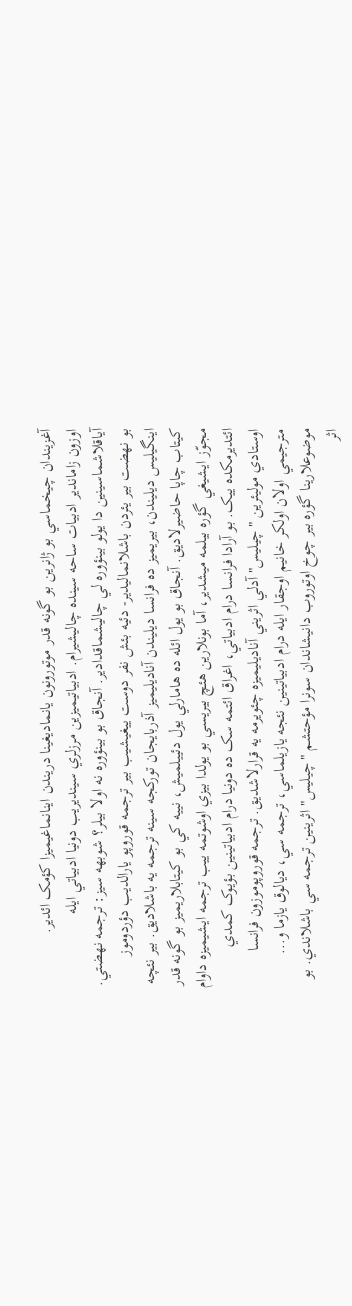آغزيندان چيخماسي بو ژانرين بو گونه قدر موتورونون يانماديغينا دريندن اينانماغيميزا کؤمک ائدير.
اوزون زاماندير ادبيات ساحه سينده چاليشيرام. ادبياتيميزين مرزلري سينديريب دونيا ادبياتي ايله آياقلاشماسينين دا يولو بينؤوره لي چاليشماقدادير. آنجاق بو بينؤوره نه اولا بيلر؟ شوبهه سيز: ترجمه نهضتي. بو نهضت بير يئردن باشلانماليدير- دئيه بئش نفر دوست ييغيشيب بير ترجمه قوروپو يارالديب دؤردوموز اينگيليس ديليندن، بيريميز ده فرانسا ديليندن آناديليميز آذربايجان تورکجه سينه ترجمه يه باشلاديق. بير نئچه کيتاب چاپا حاضيرلاديق. آنجاق بو يول ائله ده هامارلي يول دئييلميش، نييه کي بو کيتابلاريميز بو گونه قدر مجوّز ايشيغي گؤره بيلمه ميشدير، آما بونلارين هئچ بيريسي بو يولدا بيزي اوشوتمه ييب ترجمه ايشيميزه داوام ائتديرمکده ييک. بو آرادا فرانسا درام ادبياتي، اغراق ائتمه سک ده دونيا درام ادبياتينين بؤيوک کمدي اوستادي موليئرين "چيليس" آدلي اثريني آناديليميزه چئويرمه يه قرارلاشديق. ترجمه قوروپوموزون فرانسا مترجيمي اولان اولکر خانيم اوجقار ايله درام ادبياتينين نئجه يازيلماسي، ترجمه سي، ديالوق يازما و... موضوعلارينا گؤره بير چوخ اوتوروب دانيشاندان سونرا مؤحتشم "چيليس" اثرينين ترجمه سي باشلاندي. بو اثر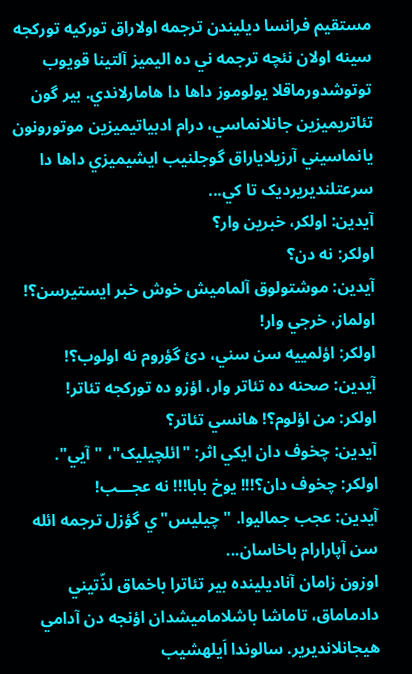مستقيم فرانسا ديليندن ترجمه اولاراق تورکيه تورکجه سينه اولان نئچه ترجمه ني ده اليميز آلتينا قويوب توتوشدورماقلا يولوموز داها دا هامارلاندي. بير گون تئاتريميزين جانلانماسي، درام ادبياتيميزين موتورونون يانماسيني آرزيلاياراق گوجلنيب ايشيميزي داها دا سرعتلنديريرديک تا کي...
آيدين: اولکر، خبرين وار؟
اولکر: نه دن؟
آيدين: موشتولوق آلماميش خوش خبر ايستيرسن؟! اولماز، خرجي وار!
اولکر: اؤلمييه سن سني، دئ گؤروم نه اولوب؟!
آيدين: صحنه ده تئاتر وار، اؤزو ده تورکجه تئاتر!
اولکر: من اؤلوم؟! هانسي تئاتر؟
آيدين: چخوف دان ايکي اثر: "ائلچيليک"، "آيي".
اولکر: چخوف دان؟!!! يوخ بابا!!! نه عجـــب!
آيدين: عجب جماليوا. "چيليس"ي گؤزل ترجمه ائله سن آپارارام باخاسان...
اوزون زامان آناديلينده بير تئاترا باخماق لذّتيني دادماماق، تاماشا باشلاماميشدان اؤنجه دن آدامي هيجانلانديرير. سالوندا اَيلهشيب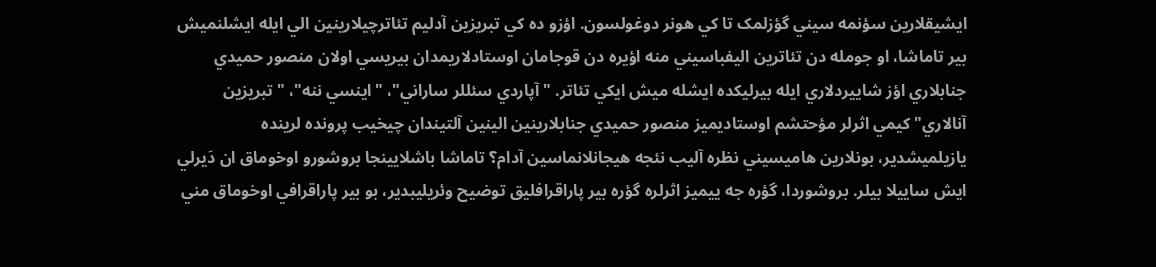ايشيقلارين سؤنمه سيني گؤزلمک تا کي هونر دوغولسون. اؤزو ده کي تبريزين آدليم تئاترچيلارينين الي ايله ايشلنميش بير تاماشا، او جومله دن تئاترين اليفباسيني منه اؤيره دن قوجامان اوستادلاريمدان بيريسي اولان منصور حميدي جنابلاري اؤز شاييردلاري ايله بيرليکده ايشله ميش ايکي تئاتر. "آپاردي سئللر ساراني"، "اينسي ننه"، "تبريزين آنالاري" کيمي اثرلر مؤحتشم اوستاديميز منصور حميدي جنابلارينين الينين آلتيندان چيخيب پرونده لرينده يازيلميشدير، بونلارين هاميسيني نظره آليب نئجه هيجانلانماسين آدام؟ تاماشا باشلايينجا بروشورو اوخوماق ان دَيرلي ايش ساييلا بيلر. بروشوردا، گؤره جه ييميز اثرلره گؤره بير پاراقرافليق توضيح وئريليبدير، بو بير پاراقرافي اوخوماق مني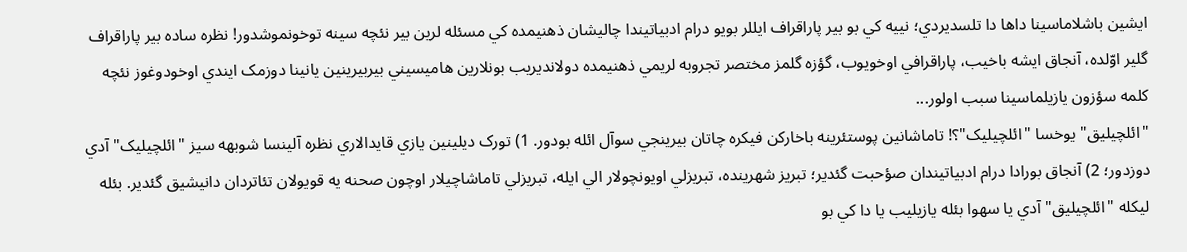ايشين باشلاماسينا داها دا تلسديردي؛ نييه کي بو بير پاراقراف ايللر بويو درام ادبياتيندا چاليشان ذهنيمده کي مسئله لرين بير نئچه سينه توخونموشدور! نظره ساده بير پاراقراف گلير اوّلده، آنجاق ايشه باخيب، پاراقرافي اوخويوب، گؤزه گلمز مختصر تجروبه لريمي ذهنيمده دولانديريب بونلارين هاميسيني بيربيرينين يانينا دوزمک ايندي اوخودوغوز نئچه کلمه سؤزون يازيلماسينا سبب اولور...
"ائلچيليق" يوخسا "ائلچيليک"؟! تاماشانين پوستئرينه باخارکن فيکره چاتان بيرينجي سوآل ائله بودور. 1) تورک ديلينين يازي قايدالاري نظره آلينسا شوبهه سيز "ائلچيليک" آدي دوزدور؛ 2) آنجاق بورادا درام ادبياتيندان صؤحبت گئدير؛ تبريز شهرينده، تبريزلي اويونچولار الي ايله، تبريزلي تاماشاچيلار اوچون صحنه يه قويولان تئاتردان دانيشيق گئدير. بئله ليکله "ائلچيليق" آدي يا سهوا بئله يازيليب يا دا کي بو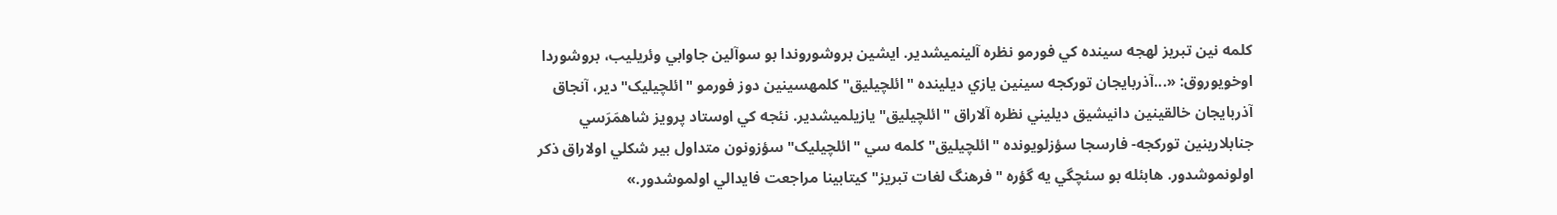کلمه نين تبريز لهجه سينده کي فورمو نظره آلينميشدير. ايشين بروشوروندا بو سوآلين جاوابي وئريليب، بروشوردا اوخويوروق: «...آذربايجان تورکجه سينين يازي ديلينده "ائلچيليق" کلمهسينين دوز فورمو "ائلچيليک"دير، آنجاق آذربايجان خالقينين دانيشيق ديليني نظره آلاراق "ائلچيليق" يازيلميشدير. نئجه کي اوستاد پرويز شاهمَرَسي جنابلارينين تورکجه- فارسجا سؤزلويونده "ائلچيليق" کلمه سي "ائلچيليک" سؤزونون متداول بير شکلي اولاراق ذکر اولونموشدور. هابئله بو سئچگي يه گؤره "فرهنگ لغات تبريز" کيتابينا مراجعت فايدالي اولموشدور.»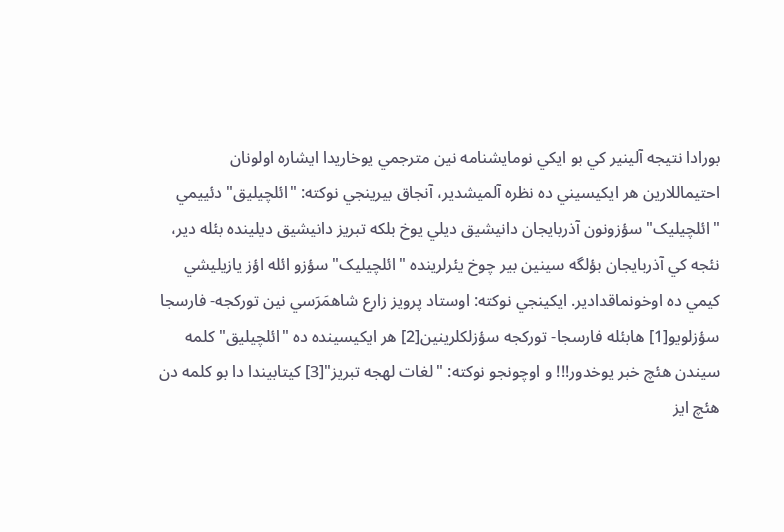بورادا نتيجه آلينير کي بو ايکي نومايشنامه نين مترجمي يوخاريدا ايشاره اولونان احتيماللارين هر ايکيسيني ده نظره آلميشدير، آنجاق بيرينجي نوکته: "ائلچيليق" دئييمي "ائلچيليک" سؤزونون آذربايجان دانيشيق ديلي يوخ بلکه تبريز دانيشيق ديلينده بئله دير، نئجه کي آذربايجان بؤلگه سينين بير چوخ يئرلرينده "ائلچيليک" سؤزو ائله اؤز يازيليشي کيمي ده اوخونماقدادير. ايکينجي نوکته: اوستاد پرويز زارع شاهمَرَسي نين تورکجه- فارسجا سؤزلويو[1] هابئله فارسجا- تورکجه سؤزلکلرينين[2] هر ايکيسينده ده "ائلچيليق" کلمه سيندن هئچ خبر يوخدور!!! و اوچونجو نوکته: "لغات لهجه تبريز"[3] کيتابيندا دا بو کلمه دن هئچ ايز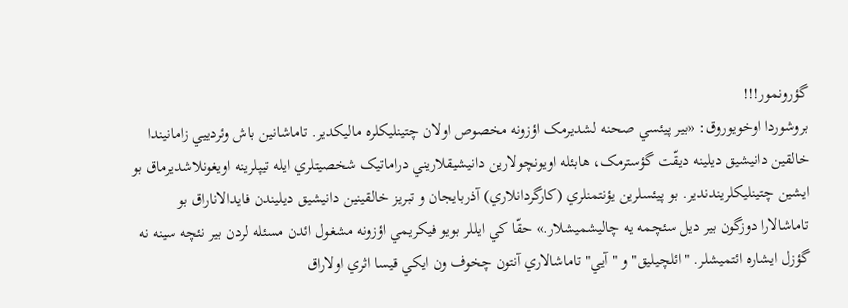گؤرونمور!!!
بروشوردا اوخويوروق: «بير پيئسي صحنه لشديرمک اؤزونه مخصوص اولان چتينليکلره ماليکدير. تاماشانين باش وئردييي زامانيندا خالقين دانيشيق ديلينه ديقّت گؤسترمک، هابئله اويونچولارين دانيشيقلاريني دراماتيک شخصيتلري ايله تيپلرينه اويغونلاشديرماق بو ايشين چتينليکلريندندير. بو پيئسلرين يؤنتمنلري (کارگردانلاري) آذربايجان و تبريز خالقينين دانيشيق ديليندن فايدالاناراق بو تاماشالارا دوزگون بير ديل سئچمه يه چاليشميشلار.» حقّا کي ايللر بويو فيکريمي اؤزونه مشغول ائدن مسئله لردن بير نئچه سينه نه گؤزل ايشاره ائتميشلر. "ائلچيليق" و "آيي" تاماشالاري آنتون چخوف ون ايکي قيسا اثري اولاراق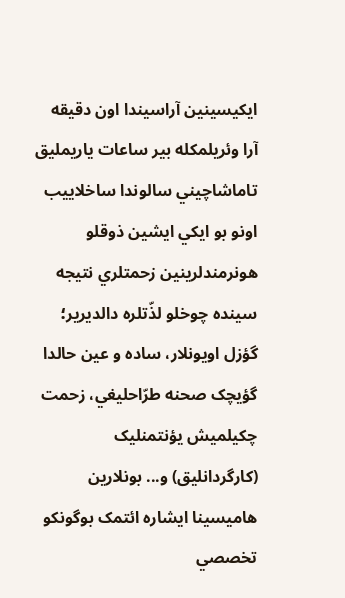ايکيسينين آراسيندا اون دقيقه آرا وئريلمکله بير ساعات ياريمليق تاماشاچيني سالوندا ساخلاييب اونو بو ايکي ايشين ذوقلو هونرمندلرينين زحمتلري نتيجه سينده چوخلو لذّتلره دالديرير؛ گؤزل اويونلار، ساده و عين حالدا گؤيچک صحنه طرّاحليغي، زحمت چکيلميش يؤنتمنليک (کارگردانليق) و... بونلارين هاميسينا ايشاره ائتمک بوگونکو تخصصي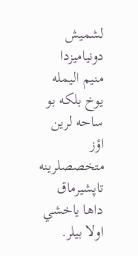لشميش دونياميزدا منيم اليمله يوخ بلکه بو ساحه لرين اؤز متخصصلرينه تاپشيرماق داها ياخشي اولا بيلر.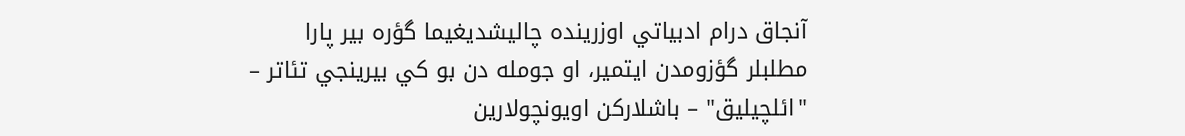آنجاق درام ادبياتي اوزرينده چاليشديغيما گؤره بير پارا مطلبلر گؤزومدن ايتمير، او جومله دن بو کي بيرينجي تئاتر – "ائلچيليق" – باشلارکن اويونچولارين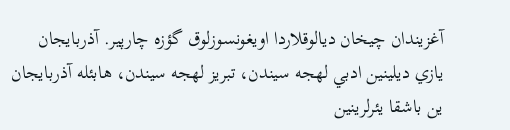آغزيندان چيخان ديالوقلاردا اويغونسوزلوق گؤزه چارپير. آذربايجان يازي ديلينين ادبي لهجه سيندن، تبريز لهجه سيندن، هابئله آذربايجان ين باشقا يئرلرينين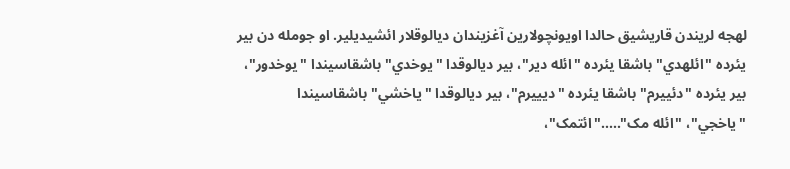لهجه لريندن قاريشيق حالدا اويونچولارين آغزيندان ديالوقلار ائشيديلير. او جومله دن بير يئرده "ائلهدي" باشقا يئرده "ائله دير"، بير ديالوقدا "يوخدي" باشقاسيندا "يوخدور"، بير يئرده "دئييرم" باشقا يئرده "ديييرم"، بير ديالوقدا "ياخشي" باشقاسيندا "ياخجي"، "ائله مک"....."ائتمک"،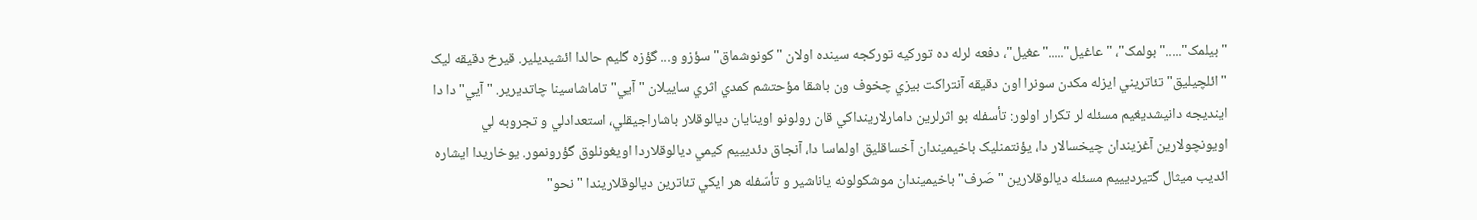"بيلمک"....."بولمک"، "عاغيل"....."عغيل"، دفعه لرله ده تورکيه تورکجه سينده اولان "کونوشماق" سؤزو و... گؤزه گليم حالدا ائشيديلير. قيرخ دقيقه ليک "ائلچيليق" تئاتريني ايزله مکدن سونرا اون دقيقه آنتراکت بيزي چخوف ون باشقا مؤحتشم کمدي اثري ساييلان "آيي" تاماشاسينا چاتديرير. "آيي"دا دا اينديجه دانيشديغيم مسئله لر تکرار اولور: تأسفله بو اثرلرين دامارلارينداکي قان رولونو اوينايان ديالوقلار باشاراجيقلي، استعدادلي و تجروبه لي اويونچولارين آغزيندان چيخسالار دا، يؤنتمنليک باخيميندان آخساقليق اولماسا دا، آنجاق دئديييم کيمي ديالوقلاردا اويغونلوق گؤرونمور. يوخاريدا ايشاره ائديب ميثال گتيرديييم مسئله ديالوقلارين "صَرف" باخيميندان موشکولونه ياناشير و تأسّفله هر ايکي تئاترين ديالوقلاريندا "نحو"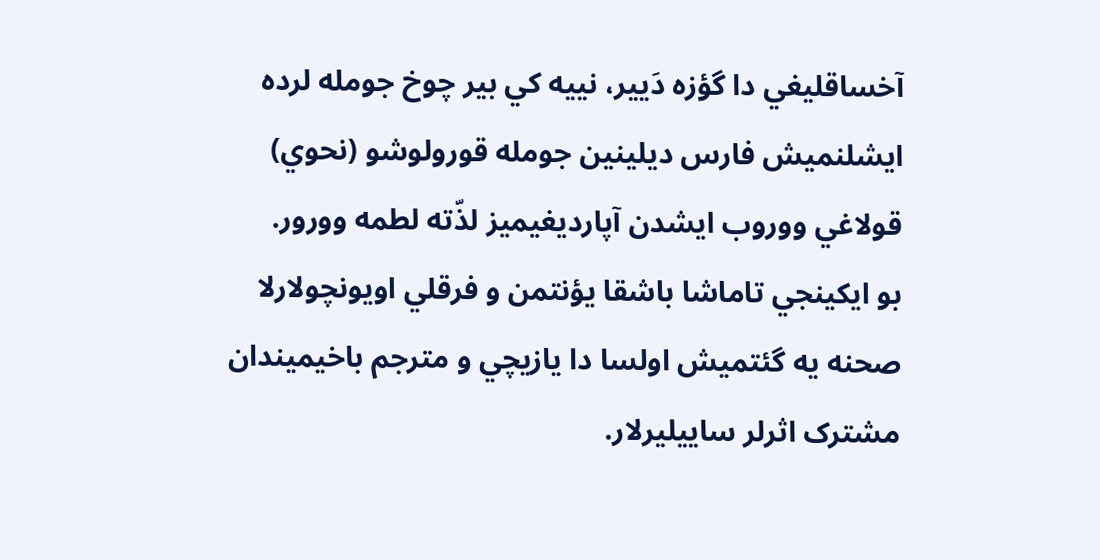آخساقليغي دا گؤزه دَيير، نييه کي بير چوخ جومله لرده ايشلنميش فارس ديلينين جومله قورولوشو (نحوي) قولاغي ووروب ايشدن آپارديغيميز لذّته لطمه وورور.
بو ايکينجي تاماشا باشقا يؤنتمن و فرقلي اويونچولارلا صحنه يه گئتميش اولسا دا يازيچي و مترجم باخيميندان مشترک اثرلر ساييليرلار.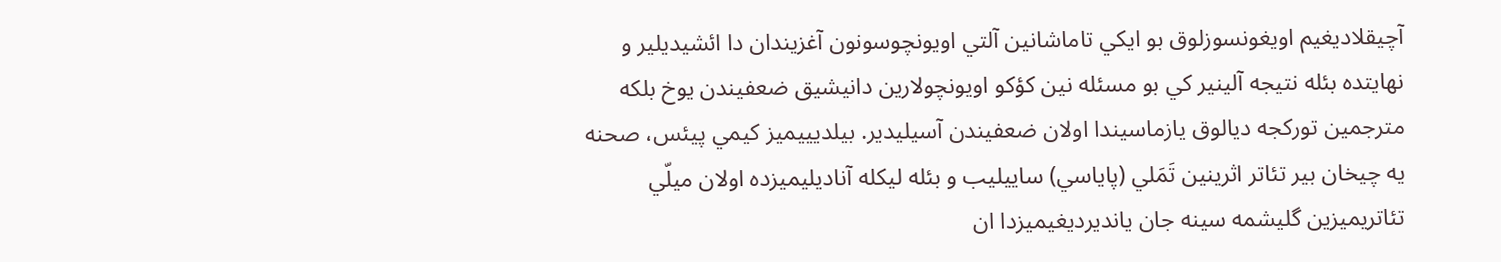آچيقلاديغيم اويغونسوزلوق بو ايکي تاماشانين آلتي اويونچوسونون آغزيندان دا ائشيديلير و نهايتده بئله نتيجه آلينير کي بو مسئله نين کؤکو اويونچولارين دانيشيق ضعفيندن يوخ بلکه مترجمين تورکجه ديالوق يازماسيندا اولان ضعفيندن آسيليدير. بيلديييميز کيمي پيئس، صحنه يه چيخان بير تئاتر اثرينين تَمَلي (پاياسي) ساييليب و بئله ليکله آناديليميزده اولان ميلّي تئاتريميزين گليشمه سينه جان يانديرديغيميزدا ان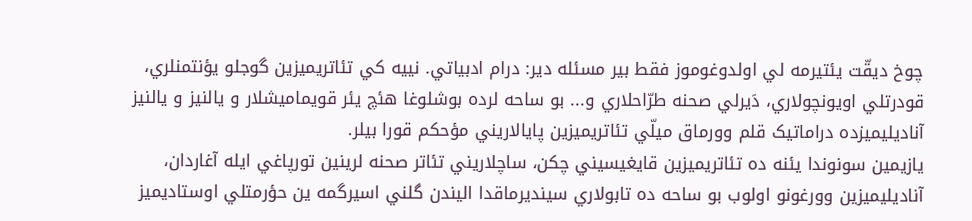چوخ ديقّت يئتيرمه لي اولدوغوموز فقط بير مسئله دير: درام ادبياتي. نييه کي تئاتريميزين گوجلو يؤنتمنلري، قودرتلي اويونچولاري، دَيرلي صحنه طرّاحلاري و... بو ساحه لرده بوشلوغا هئچ يئر قويماميشلار و يالنيز و يالنيز آناديليميزده دراماتيک قلم وورماق ميلّي تئاتريميزين پايالاريني مؤحکم قورا بيلر.
يازيمين سونوندا يئنه ده تئاتريميزين قايغيسيني چکن، ساچلاريني تئاتر صحنه لرينين تورپاغي ايله آغاردان، آناديليميزين وورغونو اولوب بو ساحه ده تابولاري سينديرماقدا اليندن گلني اسيرگمه ين حؤرمتلي اوستاديميز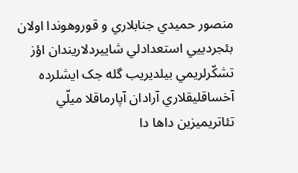منصور حميدي جنابلاري و قوروهوندا اولان بئجردييي استعدادلي شاييردلاريندان اؤز تشکّرلريمي بيلديريب گله جک ايشلرده آخساقليقلاري آرادان آپارماقلا ميلّي تئاتريميزين داها دا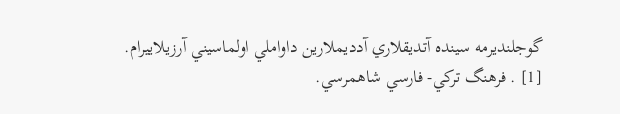گوجلنديرمه سينده آتديقلاري آدديملارين داواملي اولماسيني آرزيلاييرام.
[1] . فرهنگ ترکي- فارسي شاهمرسي.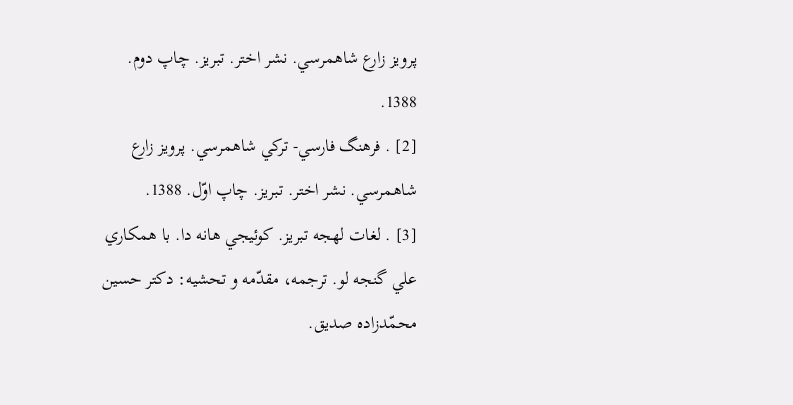پرويز زارع شاهمرسي. نشر اختر. تبريز. چاپ دوم. 1388.
[2] . فرهنگ فارسي- ترکي شاهمرسي. پرويز زارع شاهمرسي. نشر اختر. تبريز. چاپ اوّل. 1388.
[3] . لغات لهجه تبريز. کوئيجي هانه دا. با همکاري علي گنجه لو. ترجمه، مقدّمه و تحشيه: دکتر حسين محمّدزاده صديق.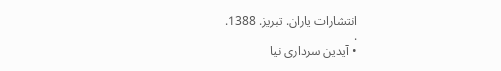انتشارات ياران. تبريز. 1388.
.
• آیدین سرداری نیا